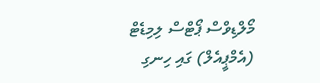މޯލްޑިވްސް ޕޯޓްސް ލިމިޑެޓް (އެމްޕީއެލް) ގައި ހިނގި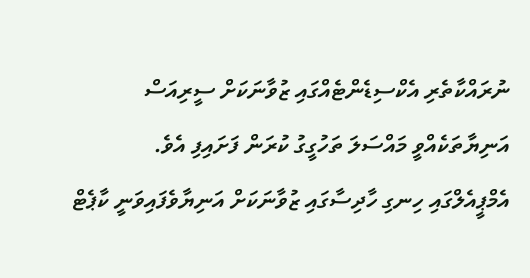ނުރައްކާތެރި އެކްސިޑެންޓެއްގައި ޒުވާނަކަށް ސީރިއަސް އަނިޔާތަކެއްވީ މައްސަލަ ތަހުގީގު ކުރަން ފަށައިފި އެވެ.
އެމްޕީއެލްގައި ހިނގި ހާދިސާގައި ޒުވާނަކަށް އަނިޔާވެފައިވަނީ ކާޕެޓް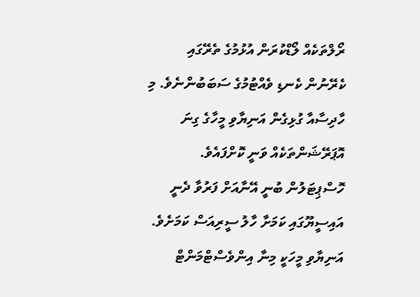ރޯލްތަކެއް ލޯޑްކުރަން އުޅުމުގެ ތެރޭގައި ކެރޭނުން ކެނޑި ވެއްޓުމުގެ ސަބަބުންނެވެ. މި ހާދިސާއާ ގުޅިގެން އަނިޔާވި މީހާގެ ގިނަ އޮޕަރޭޝަންތަކެއް ވަނީ ކޮށްފައެވެ. ހޮސްޕިޓަލުން ބުނީ އޭނާއަށް ފަރުވާ ދެނީ އައިސީޔޫގައި ކަމަށާ ހާލު ސީރިއަސް ކަމަށެވެ.
އަނިޔާވި މީހަކީ މިނާ އިންވެސްޓްމަންޓް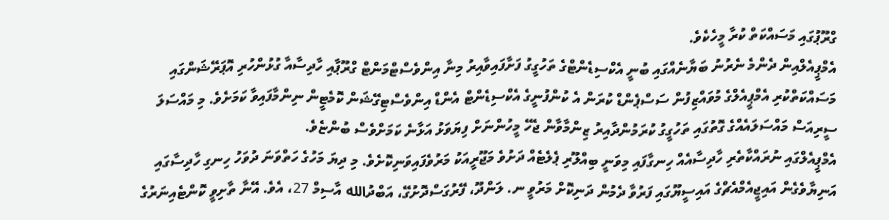ގްރޫޕުގައި މަސައްކަތް ކުރާ މީހެކެވެ.
އެމްޕީއެލްއިން ދެންމެ ނެރުނު ބަޔާނެއްގައި ބުނީ އެކްސިޑެންޓްގެ ތަހުގީގު ފަށާފައިވާއިރު މިނާ އިންވެސްޓްމަންޓް ގްރޫޕާއި ހާދިސާއާ ގުޅުންހުރި އޮޕަރޭޝަންގައި މަސައްކަތްކުރި އެމްޕީއެލްގެ މުވައްޒިފުން ސަސްޕެންޑް ކުރަން އެ ކުންފުނީގެ އެކްސިޑެންޓް އެންޑް އިންވެސްޓިގޭޝަން ކޮމެޓީން ނިންމާފައިވާ ކަމަށެވެ. މި މައްސަލަ ސީރިއަސް މައްސަލައެއްގެ ގޮތުގައި ތަހުގީގު ކުރަމުންދާއިރު ޒިންމާވާން ޖެހޭ މީހުންނަށް ފިޔަވަޅު އަޅާނެ ކަމަށްވެސް ބުންޏެވެ.
އެމްޕީއެލްގައި ނުރައްކާތެރި ހާދިސާއެއް ހިނގާފައި މިވަނީ ބިއްލޫރި ޕެލެޓެއް ދަށުވެ މަޖޫރީއަކު މަރުވެފައިވަނިކޮށެވެ. މި ދިޔަ މަހުގެ ހަތްވަނަ ދުވަހު ހިނގި ހާދިސާގައި އަނިޔާވެގެން އައިޖީއެމްއެޗްގެ އައިސީޔޫގައި ފަރުވާ ދެމުން ދަނިކޮށް މަރުވީ ނ. ލަންދޫ، ފޭރުގަސްދޮށުގޭ، އަބްދުالله އާސިމް 27، އެވެ. އޭނާ ތާށިވީ ކޮންޓެއިނަރުގެ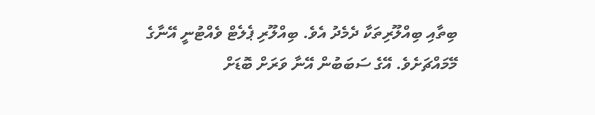ބިތާއި ބިއްލޫރިތަކާ ދެމެދު އެވެ. ބިއްލޫރި ޕެލެޓް ވެއްޓުނީ އޭނާގެ މޭމައްޗަށެވެ. އޭގެ ސަބަބުން އޭނާ ވަރަށް ބޮޑަށް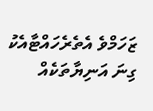ޒަހަމްވެ އެތެރެހައްޓާއެކު ގިނަ އަނިޔާތަކެއް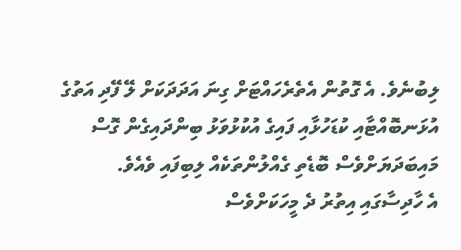ލިބުނެވެ. އެ ގޮތުން އެތެރެހައްޓަށް ގިނަ އަދަދަކަށް ލޭ ފޭދި އަތުގެ އުޅަނބޮއްޓާއި ކުޑަހުޅާއި ފައިގެ އުކުޅުވަޅު ބިންދައިގެން ގޮސް މައިބަދަޔަށްވެސް ބޮޑެތި ގެއްލުންތަކެއް ލިބިފައި ވެއެވެ.
އެ ހާދިސާގައި އިތުރު ދެ މީހަކަށްވެސް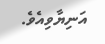އަނިޔާވިއެވެ.